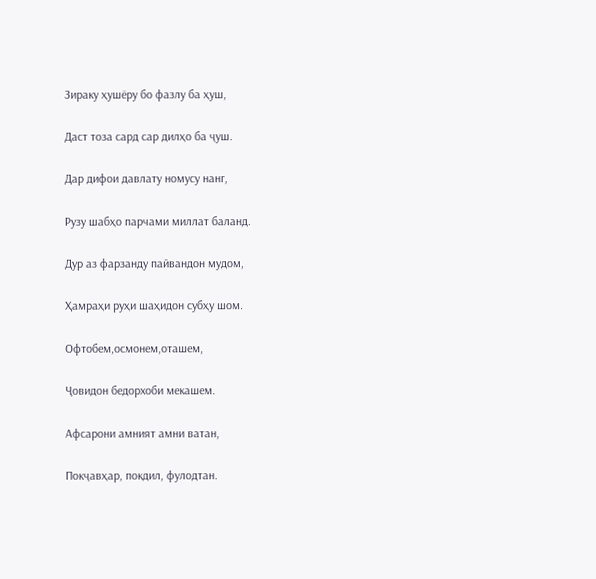Зираку ҳушёру бо фазлу ба ҳуш,

Даст тоза сард сар дилҳо ба ҷуш.

Дар дифои давлату номусу нанг,

Рузу шабҳо парчами миллат баланд.

Дур аз фарзанду пайвандон мудом,

Ҳамраҳи руҳи шаҳидон субҳу шом.

Офтобем,осмонем,оташем,

Ҷовидон бедорхоби мекашем.

Афсарони амният амни ватан,

Покҷавҳар, покдил, фулодтан.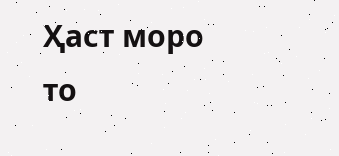Ҳаст моро то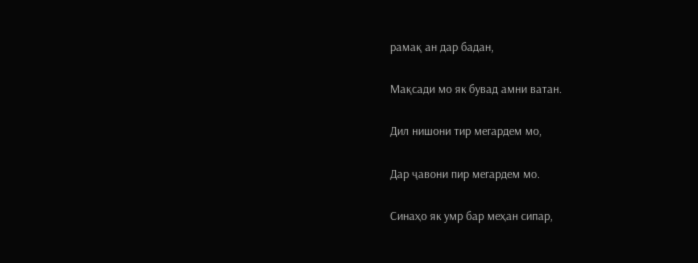рамақ ан дар бадан,

Мақсади мо як бувад амни ватан.

Дил нишони тир мегардем мо,

Дар ҷавони пир мегардем мо.

Синаҳо як умр бар меҳан сипар,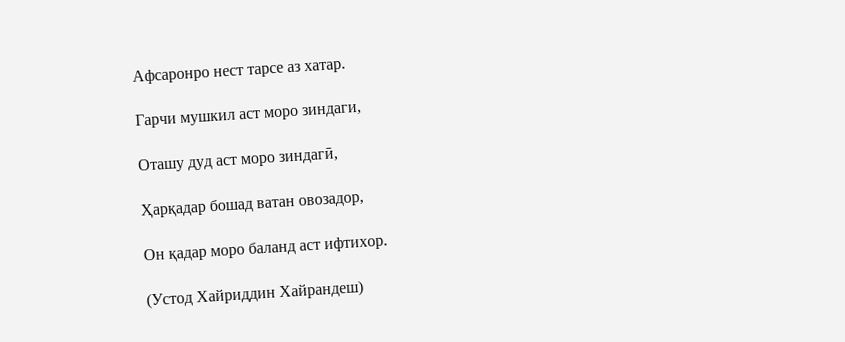Афсаронро нест тарсе аз хатар.

Гарчи мушкил аст моро зиндаги,

Оташу дуд аст моро зиндагӣ,

Ҳарқадар бошад ватан овозадор,

Он қадар моро баланд аст ифтихор.

(Устод Хайриддин Хайрандеш)